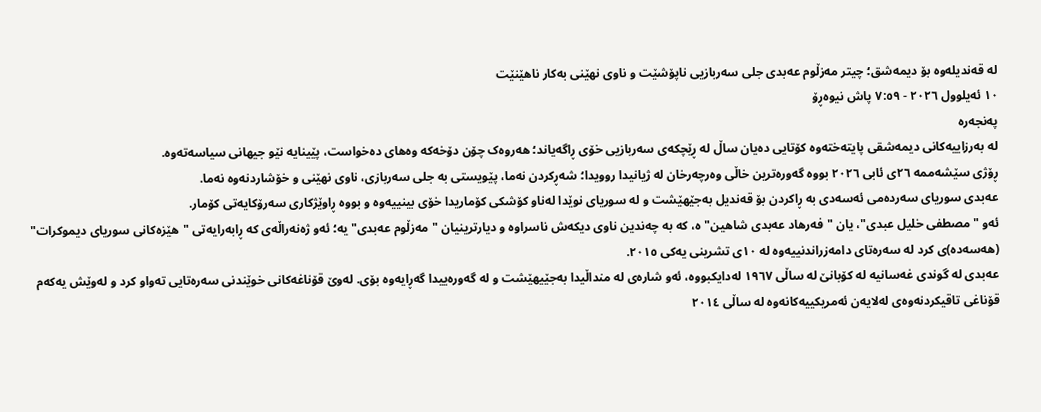لە قەندیلەوە بۆ دیمەشق؛ چیتر مەزڵوم عەبدی جلی سەربازیی ناپۆشێت و ناوی نهێنی بەکار ناهێنێت
١٠ ئەیلوول ٢٠٢٦ - ٧:٥٩ پاش نیوەڕۆ
پەنجەرە
لە بەرزاییەکانی دیمەشقی پایتەختەوە کۆتایی دەیان ساڵ لە ڕێچکەی سەربازیی خۆی ڕاگەیاند؛ هەروەک چۆن دۆخەکە وەهای دەخواست، پێینایە نێو جیهانی سیاسەتەوە.
ڕۆژی سێشەممە ٢٦ی ئابی ٢٠٢٦ بووە گەورەترین خاڵی وەرچەرخان لە ژیانیدا روویدا؛ شەڕکردن نەما، پێویستی بە جلی سەربازی، ناوی نهێنی و خۆشاردنەوە نەما.
عەبدی سوریای سەردەمی ئەسەدی بە ڕاکردن بۆ قەندیل بەجێهێشت و لە سوریای نوێدا لەناو کۆشکی کۆماریدا خۆی بینییەوە و بووە ڕاوێژکاری سەرۆکایەتی کۆمار.
ئەو "مصطفى خلیل عبدی"، یان "فەرهاد عەبدی شاهین"ە، کە بە چەندین ناوی دیکەش ناسراوە و دیارترینیان "مەزڵوم عەبدی"یە؛ ئەو ژەنەراڵەی کە ڕابەرایەتی "هێزەکانی سوریای دیموکرات" (هەسەدە)ی کرد لە سەرەتای دامەزراندنییەوە لە ١٠ی تشرینی یەکی ٢٠١٥.
عەبدی لە گوندی غەسانیە لە کۆبانێ لە ساڵی ١٩٦٧ لەدایکبووە، ئەو شارەی لە منداڵیدا بەجێیهێشت و لە گەورەییدا گەڕایەوە بۆی. لەوێ قۆناغەکانی خوێندنی سەرەتایی تەواو کرد و لەوێش یەکەم قۆناغی تاقیکردنەوەی لەلایەن ئەمریکییەکانەوە لە ساڵی ٢٠١٤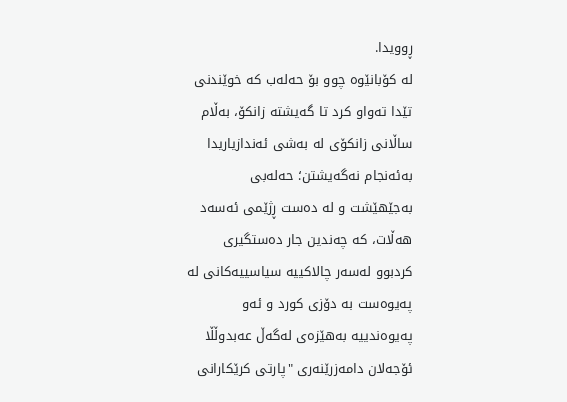ڕوویدا.
لە کۆبانێوە چوو بۆ حەلەب کە خوێندنی تێدا تەواو کرد تا گەیشتە زانکۆ، بەڵام ساڵانی زانکۆی لە بەشی ئەندازیاریدا بەئەنجام نەگەیشتن؛ حەلەبی بەجێهێشت و لە دەست ڕژێمی ئەسەد هەڵات، کە چەندین جار دەستگیری کردبوو لەسەر چالاکییە سیاسییەکانی لە پەیوەست بە دۆزی کورد و ئەو پەیوەندییە بەهێزەی لەگەڵ عەبدوڵڵا ئۆجەلان دامەزرێنەری "پارتی کرێکارانی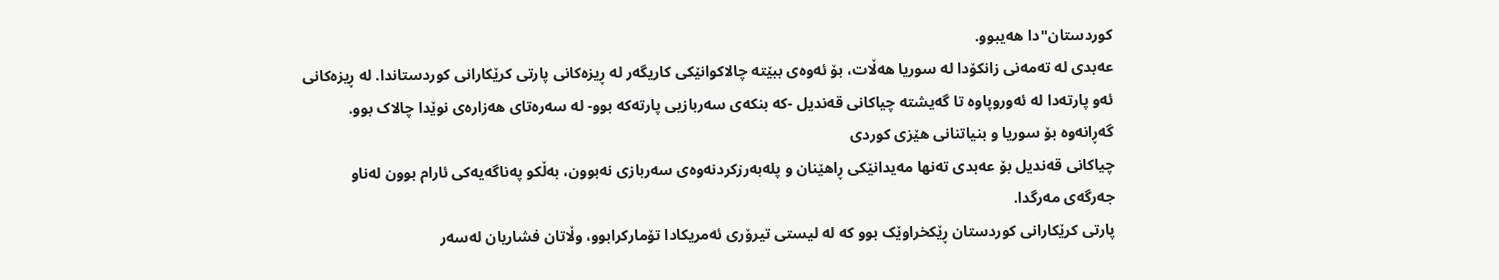کوردستان"دا هەیبوو.
عەبدی لە تەمەنی زانکۆدا لە سوریا هەڵات، بۆ ئەوەی ببێتە چالاکوانێکی کاریگەر لە ڕیزەکانی پارتی کرێکارانی کوردستاندا. لە ڕیزەکانی ئەو پارتەدا لە ئەوروپاوە تا گەیشتە چیاکانی قەندیل -کە بنکەی سەربازیی پارتەکە بوو- لە سەرەتای هەزارەی نوێدا چالاک بوو.
گەڕانەوە بۆ سوریا و بنیاتنانی هێزی کوردی
چیاکانی قەندیل بۆ عەبدی تەنها مەیدانێکی ڕاهێنان و پلەبەرزکردنەوەی سەربازی نەبوون، بەڵکو پەناگەیەکی ئارام بوون لەناو جەرگەی مەرگدا.
پارتی کرێکارانی کوردستان ڕێکخراوێک بوو کە لە لیستی تیرۆری ئەمریکادا تۆمارکرابوو، وڵاتان فشاریان لەسەر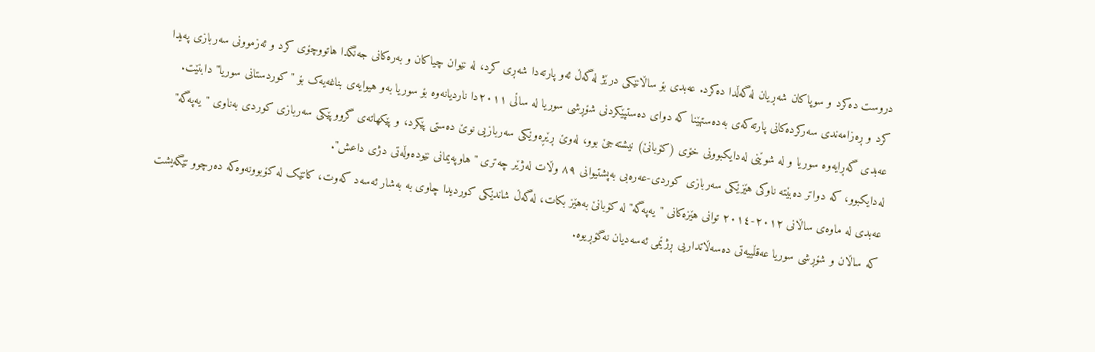دروست دەکرد و سوپاکان شەڕیان لەگەڵدا دەکرد. عەبدی بۆ ساڵانێکی درێژ لەگەڵ ئەو پارتەدا شەڕی کرد، لە نێوان چیاکان و بەرەکانی جەنگدا هاتووچۆی کرد و ئەزموونی سەربازی پەیدا کرد و ڕەزامەندی سەرکردەکانی پارتەکەی بەدەستهێنا کە دوای دەستپێکردنی شۆڕشی سوریا لە ساڵی ٢٠١١دا ناردیانەوە بۆ سوریا بەو هیوایەی بناغەیەک بۆ "کوردستانی سوریا" دابنێت.
عەبدی گەڕایەوە سوریا و لە شوێنی لەدایکبوونی خۆی (کۆبانێ) نیشتەجێ بوو، لەوێ ڕێڕەوێکی سەربازیی نوێ دەستی پێکرد، و پێکهاتەی گرووپێکی سەربازی کوردی بەناوی "یەپەگە" لەدایکبوو، کە دواتر دەبێتە ناوکی هێزێکی سەربازی کوردی-عەرەبی بەپشتیوانی ٨٩ وڵات لەژێر چەتری "هاوپەیمانی نێودەوڵەتی دژی داعش".
عەبدی لە ماوەی ساڵانی ٢٠١٢-٢٠١٤ توانی هێزەکانی "یەپەگە" لە کۆبانێ بەهێز بکات، لەگەڵ شاندێکی کوردیدا چاوی بە بەشار ئەسەد کەوت، کاتێک لە کۆبوونەوەکە دەرچوو تێگەیشت کە ساڵان و شۆڕشی سوریا عەقڵییەتی دەسەڵاتداریی ڕژێمی ئەسەدیان نەگۆڕیوە.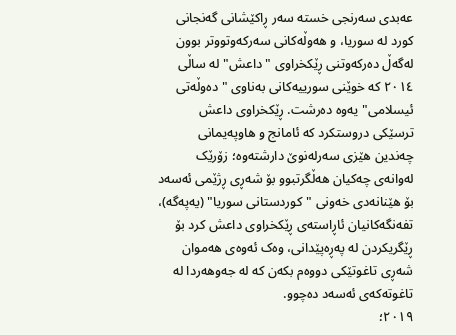عەبدی سەرنجی خستە سەر ڕاکێشانی گەنجانی کورد لە سوریا، و هەوڵەکانی سەرکەوتووتر بوون لەگەڵ دەرکەوتنی ڕێکخراوی "داعش" لە ساڵی ٢٠١٤ کە خوێنی سورییەکانی بەناوی "دەوڵەتی ئیسلامی"یەوە دەرشت. ڕێکخراوی داعش ترسێکی دروستکرد کە ئامانج و هاوپەیمانی چەندین هێزی سەرلەنوێ دارشتەوە؛ زۆرێک لەوانەی چەکیان هەڵگرتبوو بۆ شەڕی ڕژێمی ئەسەد بۆ هێنانەدی خەونی "کوردستانی سوریا" (یەپەگە)، تفەنگەکانیان ئاڕاستەی ڕێکخراوی داعش کرد بۆ ڕێگریکردن لە پەڕەپێدانی، وەک ئەوەی هەموان شەڕی تاغوتێکی دووەم بکەن کە لە جەوهەردا لە تاغوتەکەی ئەسەد دەچوو.
٢٠١٩؛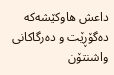داعش هاوکێشەکە دەگۆڕێت و دەرگاکانی واشنتۆن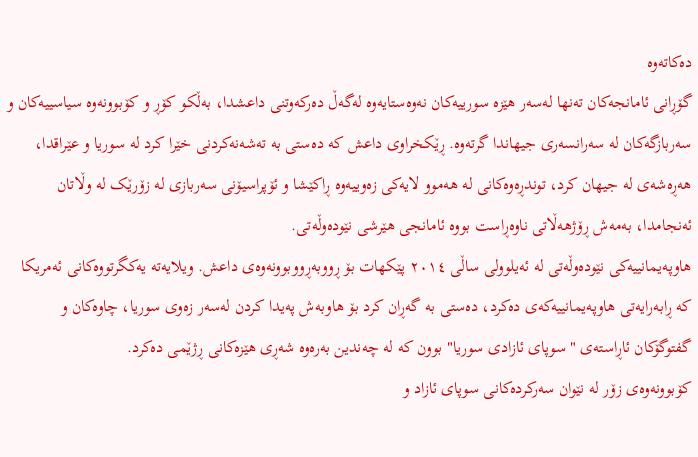دەکاتەوە
گۆڕانی ئامانجەکان تەنها لەسەر هێزە سورییەکان نەوەستایەوە لەگەڵ دەرکەوتنی داعشدا، بەڵکو کۆڕ و کۆبوونەوە سیاسییەکان و سەربازگەکان لە سەرانسەری جیهاندا گرتەوە. ڕێکخراوی داعش کە دەستی بە تەشەنەکردنی خێرا کرد لە سوریا و عێراقدا، هەڕەشەی لە جیهان کرد، توندڕەوەکانی لە هەموو لایەکی زەوییەوە ڕاکێشا و ئۆپراسیۆنی سەربازی لە زۆرێک لە وڵاتان ئەنجامدا، بەمەش ڕۆژهەڵاتی ناوەڕاست بووە ئامانجی هێرشی نێودەوڵەتی.
هاوپەیمانییەکی نێودەوڵەتی لە ئەیلوولی ساڵی ٢٠١٤ پێكهات بۆ ڕووبەڕووبوونەوەی داعش. ویلایەتە یەکگرتووەکانی ئەمریکا کە ڕابەرایەتی هاوپەیمانییەکەی دەکرد، دەستی بە گەڕان کرد بۆ هاوبەش پەیدا کردن لەسەر زەوی سوریا، چاوەکان و گفتوگۆکان ئاڕاستەی "سوپای ئازادی سوریا" بوون کە لە چەندین بەرەوە شەڕی هێزەکانی ڕژێمی دەکرد.
کۆبوونەوەی زۆر لە نێوان سەرکردەکانی سوپای ئازاد و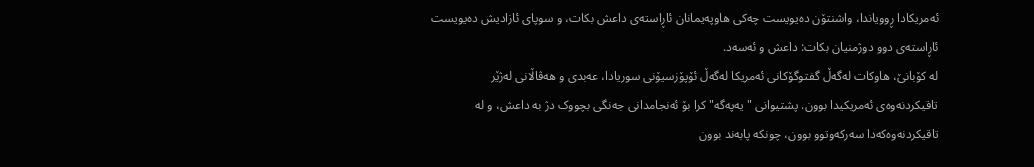ئەمریکادا ڕوویاندا، واشنتۆن دەیویست چەکی هاوپەیمانان ئاڕاستەی داعش بکات، و سوپای ئازادیش دەیویست ئاڕاستەی دوو دوژمنیان بکات: داعش و ئەسەد.
لە کۆبانێ، هاوكات لەگەڵ گفتوگۆکانی ئەمریکا لەگەڵ ئۆپۆزسیۆنی سوریادا، عەبدی و هەڤاڵانی لەژێر تاقیکردنەوەی ئەمریکیدا بوون. پشتیوانی "یەپەگە" کرا بۆ ئەنجامدانی جەنگی بچووک دژ بە داعش، و لە تاقیکردنەوەکەدا سەرکەوتوو بوون، چونکە پابەند بوون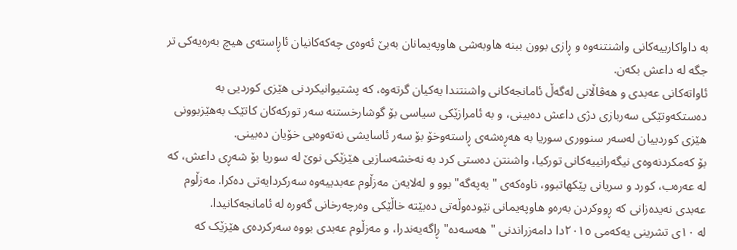بە داواکارییەکانی واشنتنەوە و ڕازی بوون ببنە هاوبەشی هاوپەیمانان بەبێ ئەوەی چەکەکانیان ئاڕاستەی هیچ بەرەیەکی تر جگە لە داعش بکەن.
ئاواتەکانی عەبدی و هەڤاڵانی لەگەڵ ئامانجەکانی واشنتندا یەکیان گرتەوە، کە پشتیوانیکردنی هێزی کوردیی بە دەستکەوتێکی سەربازی دژی داعش دەبینی، و بە ئامرازێکی سیاسی بۆ گوشارخستنە سەر تورکەکان کاتێک بەهێزبوونی هێزی کوردییان لەسەر سنووری سوریا بە هەڕەشەی ڕاستەوخۆ بۆ سەر ئاسایشی نەتەوەیی خۆیان دەبینی.
بۆ کەمکردنەوەی نیگەرانییەکانی تورکیا، واشنتن دەستی کرد بە نەخشەسازیی هێزێکی نوێ لە سوریا بۆ شەڕی داعش، کە لە عەرەب، کورد و سریانی پێکهاتبوو، ناوەکەی "یەپەگە" بوو و لەلایەن مەزڵوم عەبدییەوە سەرکردایەتی دەکرا. مەزڵوم عەبدی نەیدەزانی کە ڕووکردن بەرەو هاوپەیمانی نێودەوڵەتی دەبێتە خاڵێکی وەرچەرخانی گەورە لە ئامانجەکانیدا.
لە ١٠ی تشرینی یەکەمی ٢٠١٥دا دامەزراندنی "هەسەدە" ڕاگەیەندرا، و مەزڵوم عەبدی بووە سەرکردەی هێزێک کە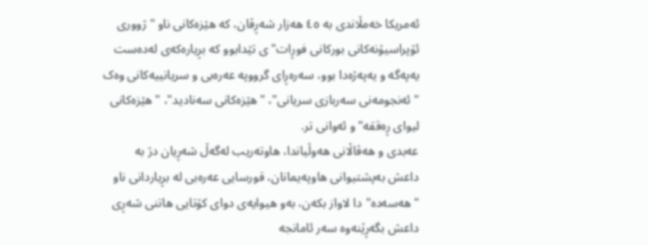ئەمریکا خەمڵاندی بە ٤٥ هەزار شەڕڤان، کە هێزەکانی ناو "ژووری ئۆپراسیۆنەکانی بورکانی فوڕات"ی تێدابوو کە بڕیارەکەی لەدەست یەپەگە و یەپەژەدا بوو، سەرەڕای گرووپە عەرەبی و سریانییەکانی وەک "ئەنجومەنی سەربازی سریانی"، "هێزەکانی سەنادید"، "هێزەکانی لیوای ڕەققە" و ئەوانی تر.
عەبدی و هەڤاڵانی هەوڵیاندا، هاوتەریب لەگەڵ شەڕیان دژ بە داعش بەپشتیوانی هاوپەیمانان، قورسایی عەرەبی لە بڕیاردانی ناو "هەسەدە"دا لاواز بکەن، بەو هیوایەی دوای کۆتایی هاتنی شەڕی داعش بگەڕێنەوە سەر ئامانجە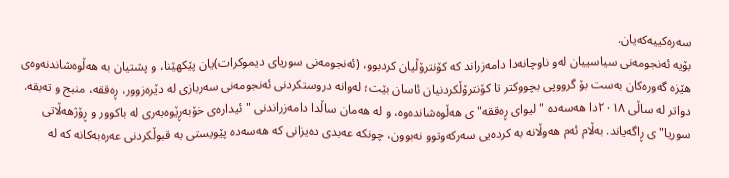سەرەکییەکەیان.
بۆیە ئەنجومەنی سیاسییان لەو ناوچانەدا دامەزراند کە کۆنترۆڵیان کردبوو، (ئەنجومەنی سوریای دیموکرات)یان پێکهێنا، و پشتیان بە هەڵوەشاندنەوەی هێزە گەورەکان بەست بۆ گرووپی بچووکتر تا کۆنترۆڵکردنیان ئاسان بێت؛ لەوانە دروستکردنی ئەنجومەنی سەربازی لە دێرەزوور، ڕەققە، منبج و تەبقە.
دواتر لە ساڵی ٢٠١٨دا هەسەدە "لیوای ڕەققە"ی هەڵوەشاندەوە، و لە هەمان ساڵدا دامەزراندنی "ئیدارەی خۆبەڕێوەبەری لە باکوور و ڕۆژهەڵاتی سوریا"ی ڕاگەیاند. بەڵام ئەم هەوڵانە بە کردەیی سەرکەوتوو نەبوون، چونکە عەبدی دەیزانی کە هەسەدە پێویستی بە قبوڵکردنی عەرەبەکانە کە لە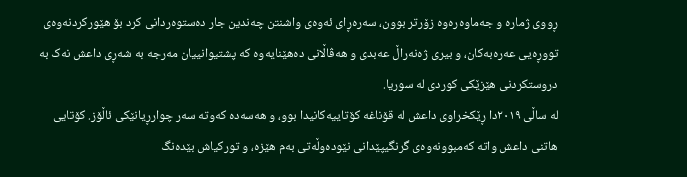ڕووی ژمارە و جەماوەرەوە زۆرتر بوون، سەرەڕای ئەوەی واشنتن چەندین جار دەستوەردانی کرد بۆ هێورکردنەوەی تووڕەیی عەرەبەکان، و بیری ژەنەراڵ عەبدی و هەڤاڵانی دەهێنایەوە کە پشتیوانییان مەرجە بە شەڕی داعش نەک بە دروستکردنی هێزێکی کوردی لە سوریا.
لە ساڵی ٢٠١٩دا ڕێکخراوی داعش لە قۆناغە کۆتاییەکانیدا بوو، و هەسەدە کەوتە سەر چوارڕیانێکی ئاڵۆز. کۆتایی هاتنی داعش واتە کەمبوونەوەی گرنگیپێدانی نێودەوڵەتی بەم هێزە، و تورکیاش بێدەنگ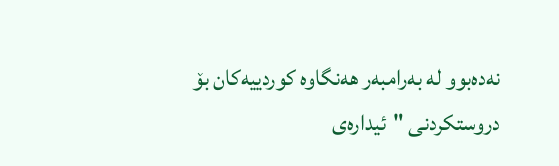نەدەبوو لە بەرامبەر هەنگاوە کوردییەکان بۆ دروستکردنی "ئیدارەی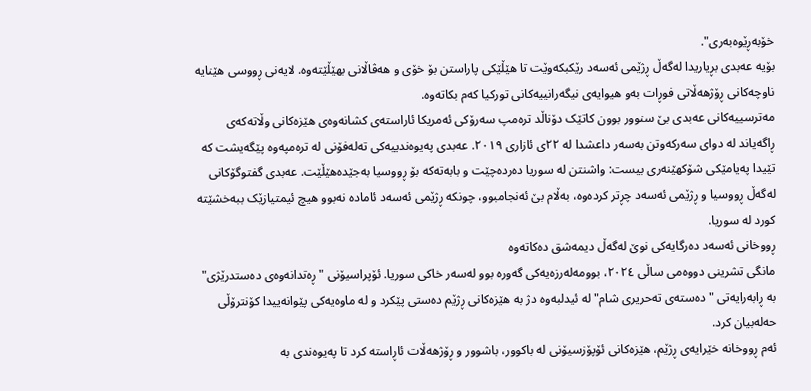خۆبەڕێوەبەری".
بۆیە عەبدی بڕیاریدا لەگەڵ ڕژێمی ئەسەد رێکبکەوێت تا هێڵێکی پاراستن بۆ خۆی و هەڤاڵانی بهێڵێتەوە. لایەنی ڕووسی هێنایە ناوچەکانی ڕۆژهەڵاتی فوڕات بەو هیوایەی نیگەرانییەکانی تورکیا کەم بکاتەوە.
مەترسییەکانی عەبدی بێ سنوور بوون کاتێک دۆناڵد ترەمپ سەرۆکی ئەمریکا ئاراستەی کشانەوەی هێزەکانی وڵاتەکەی ڕاگەیاند لە دوای سەرکەوتن بەسەر داعشدا لە ۲۲ی ئازاری ۲۰۱۹. عەبدی پەیوەندییەکی تەلەفۆنی لە ترەمپەوە پێگەیشت کە تێیدا پەیامێکی شۆکهێنەری بیست: واشنتن لە سوریا دەردەچێت و بابەتەکە بۆ ڕووسیا بەجێدەهێڵێت. عەبدی گفتوگۆکانی لەگەڵ ڕووسیا و ڕژێمی ئەسەد چڕتر کردەوە، بەڵام بێ ئەنجامبوو، چونکە ڕژێمی ئەسەد ئامادە نەبوو هیچ ئیمتیازێک ببەخشێتە کورد لە سوریا.
ڕووخانی ئەسەد دەرگایەکی نوێ لەگەڵ دیمەشق دەکاتەوە
مانگی تشرینی دووەمی ساڵی ٢٠٢٤، بوومەلەرزەیەکی گەورە بوو لەسەر خاکی سوریا. ئۆپراسیۆنی "ڕەتدانەوەی دەستدرێژی" بە ڕابەرایەتی "دەستەی تەحریری شام" لە ئیدلبەوە دژ بە هێزەکانی ڕژێم دەستی پێکرد و لە ماوەیەکی پێوانەییدا کۆنترۆڵی حەلەبیان کرد.
ئەم ڕووخانە خێرایەی ڕژێم، هێزەکانی ئۆپۆزسیۆنی لە باکوور، باشوور و ڕۆژهەڵات ئاڕاستە کرد تا پەیوەندی بە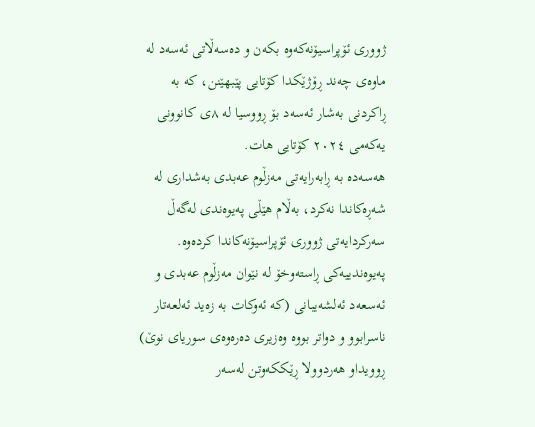ژووری ئۆپراسیۆنەکەوە بکەن و دەسەڵاتی ئەسەد لە ماوەی چەند ڕۆژێکدا کۆتایی پێبهێنن، کە بە ڕاکردنی بەشار ئەسەد بۆ ڕووسیا لە ٨ی کانوونی یەکەمی ٢٠٢٤ کۆتایی هات.
هەسەدە بە ڕابەرایەتی مەزڵوم عەبدی بەشداری لە شەڕەکاندا نەکرد، بەڵام هێڵی پەیوەندی لەگەڵ سەرکردایەتی ژووری ئۆپراسیۆنەکاندا کردەوە. پەیوەندییەکی ڕاستەوخۆ لە نێوان مەزڵوم عەبدی و ئەسعەد ئەلشەیبانی (کە ئەوکات بە زەید ئەلعەتار ناسرابوو و دواتر بووە وەزیری دەرەوەی سوریای نوێ) ڕوویداو هەردوولا ڕێککەوتن لەسەر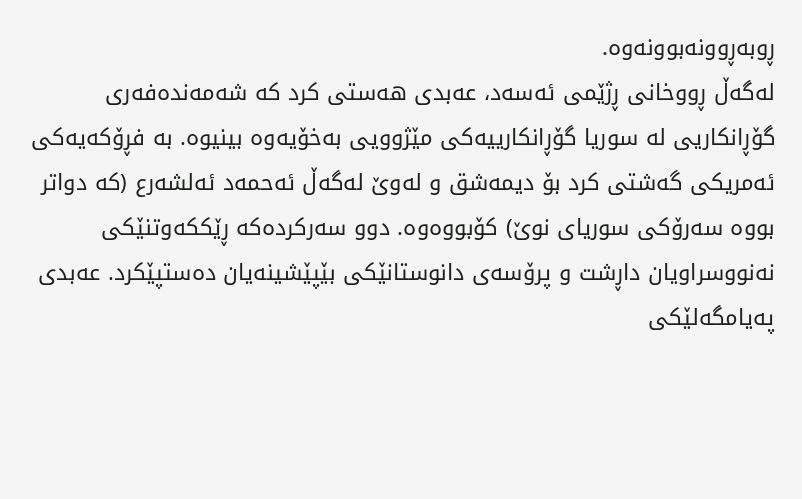ڕوبەڕوونەبوونەوە.
لەگەڵ ڕووخانی ڕژێمی ئەسەد، عەبدی هەستی کرد کە شەمەندەفەری گۆڕانکاریی لە سوریا گۆڕانکارییەکی مێژوویی بەخۆیەوە بینیوە. بە فڕۆکەیەکی ئەمریکی گەشتی کرد بۆ دیمەشق و لەوێ لەگەڵ ئەحمەد ئەلشەرع (کە دواتر بووە سەرۆکی سوریای نوێ) کۆبووەوە. دوو سەرکردەکە ڕێککەوتنێکی نەنووسراویان داڕشت و پرۆسەی دانوستانێکی بێپێشینەیان دەستپێکرد. عەبدی پەیامگەلێکی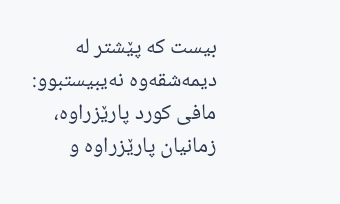بیست کە پێشتر لە دیمەشقەوە نەیبیستبوو: مافی کورد پارێزراوە، زمانیان پارێزراوە و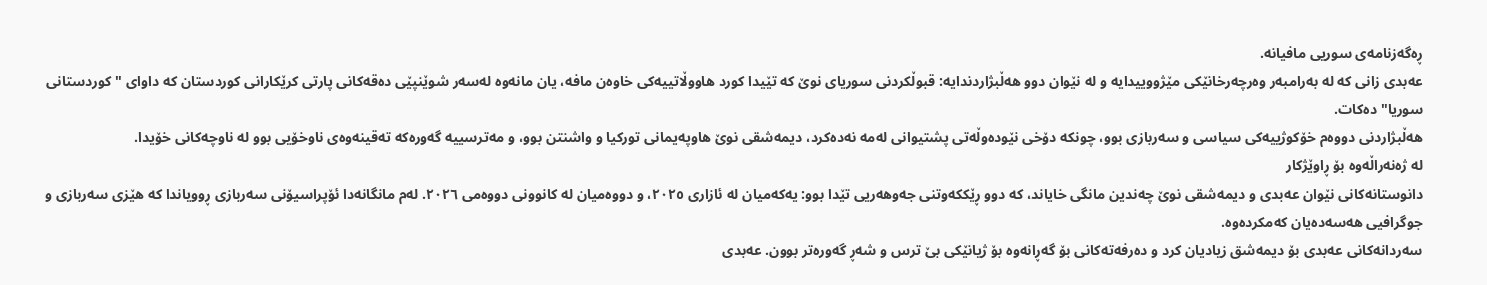ڕەگەزنامەی سوریی مافیانە.
عەبدی زانی کە لە بەرامبەر وەرچەرخانێکی مێژووییدایە و لە نێوان دوو هەڵبژاردندایە: قبوڵکردنی سوریای نوێ کە تێیدا کورد هاووڵاتییەکی خاوەن مافە، یان مانەوە لەسەر شوێنپێی دەقەکانی پارتی کرێکارانی کوردستان کە داوای "کوردستانی سوریا" دەکات.
هەڵبژاردنی دووەم خۆکوژییەکی سیاسی و سەربازی بوو، چونکە دۆخی نێودەوڵەتی پشتیوانی لەمە نەدەکرد، دیمەشقی نوێ هاوپەیمانی تورکیا و واشنتن بوو، و مەترسییە گەورەکە تەقینەوەی ناوخۆیی بوو لە ناوچەکانی خۆیدا.
لە ژەنەراڵەوە بۆ ڕاوێژکار
دانوستانەکانی نێوان عەبدی و دیمەشقی نوێ چەندین مانگی خایاند، کە دوو ڕێککەوتنی جەوهەریی تێدا بوو: یەکەمیان لە ئازاری ٢٠٢٥، و دووەمیان لە کانوونی دووەمی ٢٠٢٦. لەم مانگانەدا ئۆپراسیۆنی سەربازی ڕوویاندا کە هێزی سەربازی و جوگرافیی هەسەدەیان کەمکردەوە.
سەردانەکانی عەبدی بۆ دیمەشق زیادیان کرد و دەرفەتەکانی بۆ گەڕانەوە بۆ ژیانێکی بێ ترس و شەڕ گەورەتر بوون. عەبدی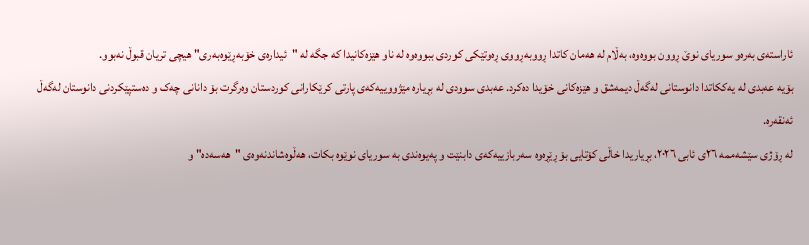ئاراستەی بەرەو سوریای نوێ ڕوون بووەوە، بەڵام لە هەمان کاتدا ڕووبەڕووی ڕەوتێکی کوردی ببووەوە لە ناو هێزەکانیدا کە جگە لە "ئیدارەی خۆبەڕێوەبەری" هیچی تریان قبوڵ نەبوو.
بۆیە عەبدی لە یەککاتدا دانوستانی لەگەڵ دیمەشق و هێزەکانی خۆیدا دەکرد. عەبدی سوودی لە بڕیارە مێژووییەکەی پارتی کرێکارانی کوردستان وەرگرت بۆ دانانی چەک و دەستپێکردنی دانوستان لەگەڵ ئەنقەرە.
لە ڕۆژی سێشەممە ٢٦ی ئابی ٢٠٢٦، بڕیاریدا خاڵی کۆتایی بۆ ڕێڕەوە سەربازییەکەی دابنێت و پەیوەندی بە سوریای نوێوە بکات، هەڵوەشاندنەوەی "هەسەدە" و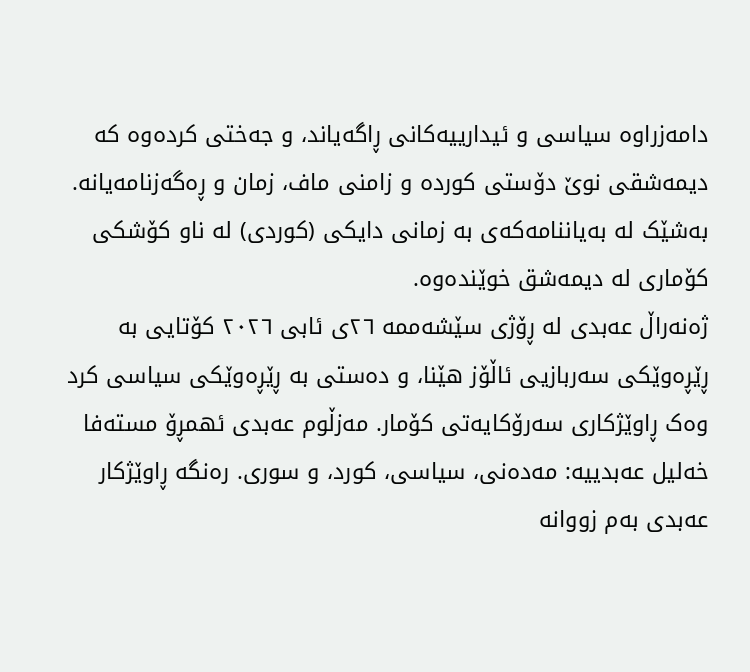دامەزراوە سیاسی و ئیدارییەکانی ڕاگەیاند، و جەختی کردەوە کە دیمەشقی نوێ دۆستی کوردە و زامنی ماف، زمان و ڕەگەزنامەیانە. بەشێک لە بەیاننامەکەی بە زمانی دایکی (کوردی) لە ناو کۆشکی کۆماری لە دیمەشق خوێندەوە.
ژەنەراڵ عەبدی لە ڕۆژی سێشەممە ٢٦ی ئابی ٢٠٢٦ کۆتایی بە ڕێڕەوێکی سەربازیی ئاڵۆز هێنا، و دەستی بە ڕێڕەوێکی سیاسی کرد وەک ڕاوێژکاری سەرۆکایەتی کۆمار. مەزڵوم عەبدی ئهمڕۆ مستەفا خەلیل عەبدییە: مەدەنی، سیاسی، کورد، و سوری. رەنگە ڕاوێژکار عەبدی بەم زووانە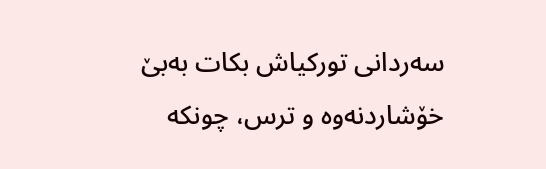سەردانی تورکیاش بکات بەبێ خۆشاردنەوە و ترس، چونکە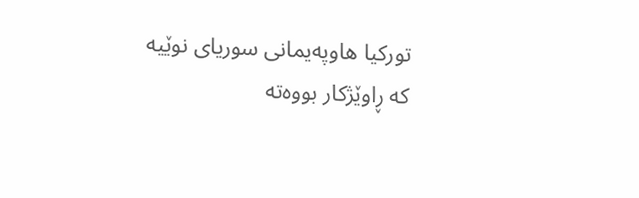تورکیا هاوپەیمانی سوریای نوێیە کە ڕاوێژکار بووەتە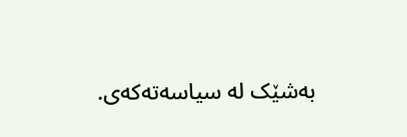بەشێک لە سیاسەتەکەی.